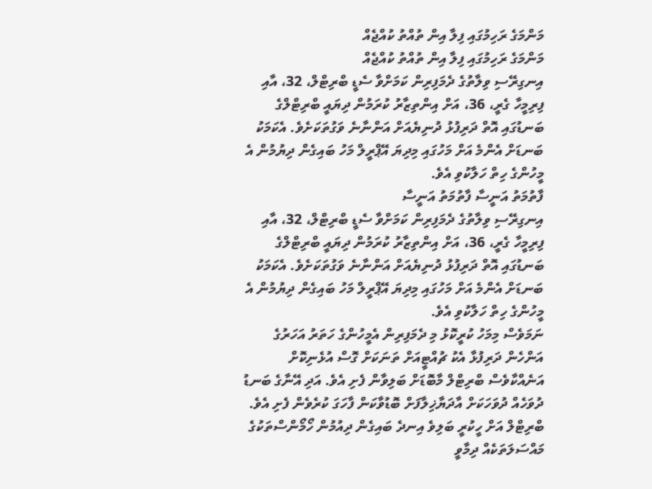މަންމަގެ ރަހިމުގައި ފިލާ އިން ތުއްތު ކުއްޖެއް
މަންމަގެ ރަހިމުގައި ފިލާ އިން ތުއްތު ކުއްޖެއް
އިނގިރޭސި ވިލާތުގެ ދެމަފިރިން ކަމަށްވާ ސެޑީ ބްރިޓްލް، 32، އާއި ފިރިމީހާ ގެރީ، 36، އަށް އިންތިޒާރު ކުރަމުން ދިޔައީ ބްރިޓްލްގެ ބަނޑުގައި އޮތް ދަރިފުޅު ދުނިޔެއަށް އަންނާނެ ވަގުތަކަށެވެ. އެކަމަކު ބަނޑަށް އެންމެ އަށް މަހުގައި މިދިޔަ އޭޕްރީލް މަހު ބައިގެން ދިޔުމުން އެ މީހުންގެ ހިތް ހަލާކުވި އެވެ.
ފާތުމަތު އަނީސާ ފާތުމަތު އަނީސާ
އިނގިރޭސި ވިލާތުގެ ދެމަފިރިން ކަމަށްވާ ސެޑީ ބްރިޓްލް، 32، އާއި ފިރިމީހާ ގެރީ، 36، އަށް އިންތިޒާރު ކުރަމުން ދިޔައީ ބްރިޓްލްގެ ބަނޑުގައި އޮތް ދަރިފުޅު ދުނިޔެއަށް އަންނާނެ ވަގުތަކަށެވެ. އެކަމަކު ބަނޑަށް އެންމެ އަށް މަހުގައި މިދިޔަ އޭޕްރީލް މަހު ބައިގެން ދިޔުމުން އެ މީހުންގެ ހިތް ހަލާކުވި އެވެ.
ނަމަވެސް މިމަހު ކުރީކޮޅު މި ދެމަފިރިން އެމީހުންގެ ހަތަރު އަހަރުގެ އަންހެން ދަރިފުޅާ އެކު ޗުއްޓީއަށް ތަނަކަށް ގޮސް އުޅެނިކޮށް އަނެއްކާވެސް ބްރިޓްލް މާބޮޑަށް ބަލިވާން ފެށި އެވެ. އަދި އޭނާގެ ބަނޑު ދުވަހެއް ދުވަހަކަށް އާދަޔާޚިލާފަށް ބޮޑުވާކަން ފާހަގަ ކުރެވެން ފެށި އެވެ.
ބްރިޓްލް އަށް ހީކުރީ ބަލިވެ އިނދެ ބައިގެން ދިއުމުން ހޯމޯންސްތަކުގެ މައްސަލަތަކެއް ދިމާވީ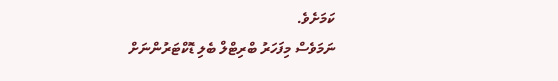ކަމަށެވެ.
ނަމަވެސް މިފަހަރު ބްރިޓްލް ބެލި ޑޮކްޓަރުންނަށް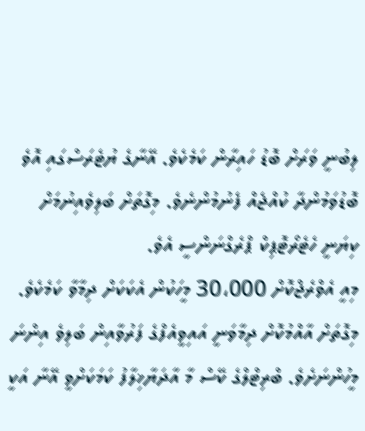ލިބުނީ ވަރަށް ބޮޑު ހައިރާން ކަމެކެވެ. އޭނާގެ ޔުޓެރަސްގައި އޮވެ ބޮޑުވަމުންދާ ކުއްޖެއް ފެނުމުންނެވެ. މިގޮތަށް ބަލިވެއިނުމަށް ކިޔަނީ ހެޓެރޯޓޮޕިކް ޕްރެގްނަންސީ އެވެ.
މިއީ އެވްރެޖްކޮށް 30،000 މީހަކުން އެކަކަށް ދިމާވާ ކަމެކެވެ. މިގޮތަށް އާއްމުކޮށް ދިމާވަނީ އައިވީއެފްގެ ފަރުވާއިން ބަލިވެ އިންނަ މީހުންނަށެވެ. ބްރިޓްލްގެ ކޭސް މާ އާދަޔާޚިލާފު ކަމަކަށްވީ އޭނާ އަކީ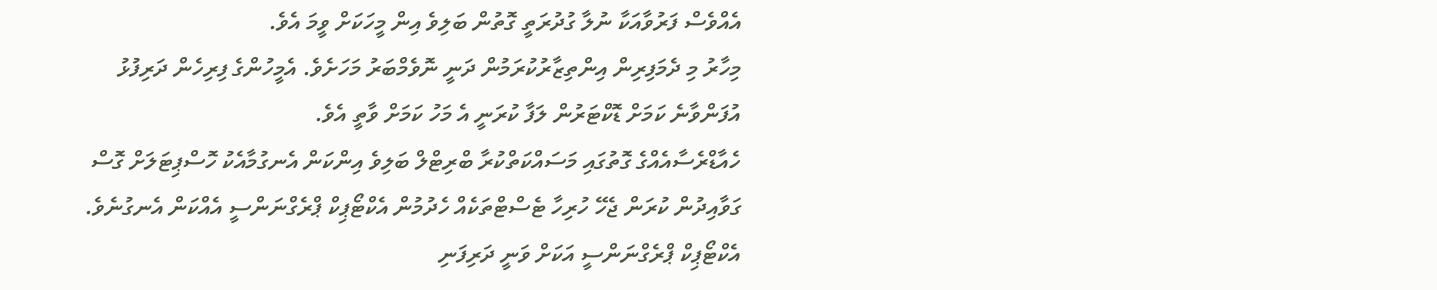އެއްވެސް ފަރުވާއަކާ ނުލާ ގުދުރަތީ ގޮތުން ބަލިވެ އިން މީހަކަށް ވީމަ އެވެ.
މިހާރު މި ދެމަފިރިން އިންތިޒާރުކުރަމުން ދަނީ ނޮވެމްބަރު މަހަށެވެ. އެމީހުންގެ ފިރިހެން ދަރިފުޅު އުފަންވާނެ ކަމަށް ޑޮކްޓަރުން ލަފާ ކުރަނީ އެ މަހު ކަމަށް ވާތީ އެވެ.
ހެއާޑްރެސާއެއްގެ ގޮތުގައި މަސައްކަތްކުރާ ބްރިޓްލް ބަލިވެ އިންކަން އެނގުމާއެކު ހޮސްޕިޓަލަށް ގޮސް ގަވާއިދުން ކުރަން ޖެހޭ ހުރިހާ ޓެސްޓްތަކެއް ހެދުމުން އެކްޓޯޕިކް ޕްރެގްނަންސީ އެއްކަން އެނގުނެވެ. އެކްޓޯޕިކް ޕްރެގްނަންސީ އަކަށް ވަނީ ދަރިފަނި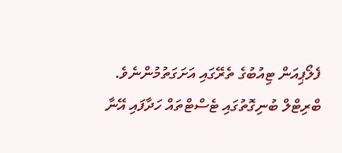ފެލޯޕިއަން ޓިއުބުގެ ތެރޭގައި އަށަގަތުމުންނެވެ.
ބްރިޓްލް ބުނިގޮތުގައި ޓެސްޓްތައް ހަދާފައި އޭނާ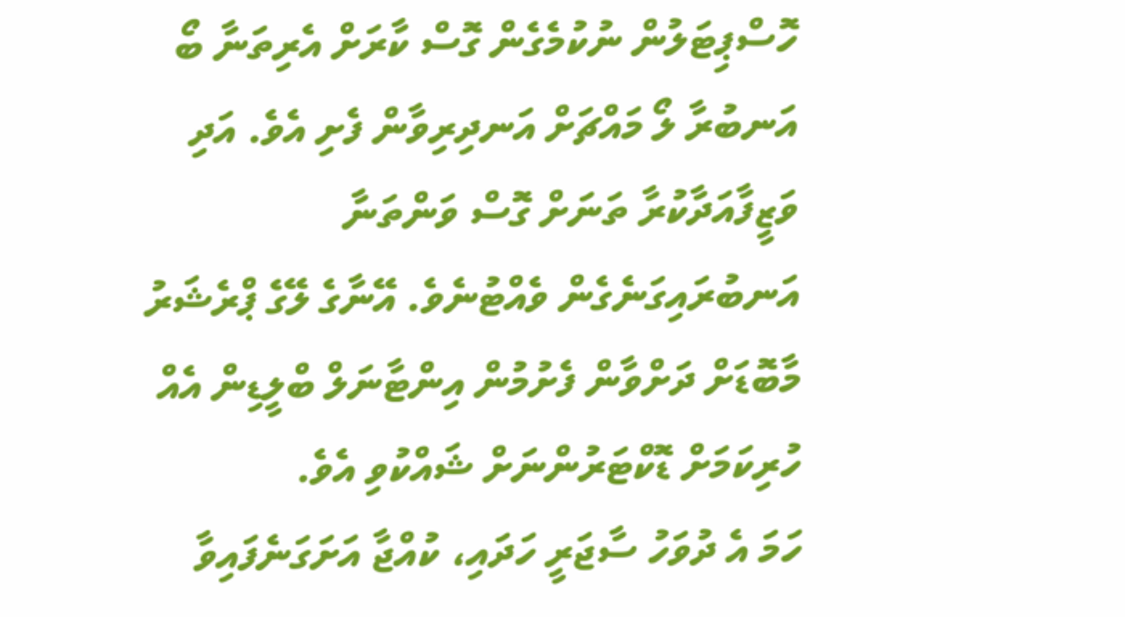ހޮސްޕިޓަލުން ނުކުމެގެން ގޮސް ކާރަށް އެރިތަނާ ބޯ އަނބުރާ ލޯ މައްޗަށް އަނދިރިވާން ފެށި އެވެ. އަދި ވަޒީފާއަދާކުރާ ތަނަށް ގޮސް ވަންތަނާ އަނބުރައިގަނެގެން ވެއްޓުނެވެ. އޭނާގެ ލޭގެ ޕްރެޝަރު މާބޮޑަށް ދަށްވާން ފެށުމުން އިންޓާނަލް ބްލީޑިން އެއް ހުރިކަމަށް ޑޮކްޓަރުންނަށް ޝައްކުވި އެވެ.
ހަމަ އެ ދުވަހު ސާޖަރީ ހަދައި، ކުއްޖާ އަށަގަނެފައިވާ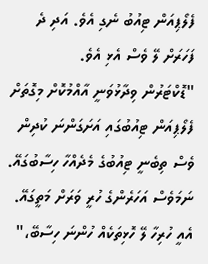ފެލޯޕިއަން ޓިއުބު ނެގި އެވެ. އަދި ދެ ފަހަރަށް ލޭ ވެސް އެޅި އެވެ.
"ޑޮކްޓަރުން ވިދާޅުވަނީ އާއްމުކޮށް މިގޮތަށް ފެލޯޕިއަން ޓިއުބުގައި އަށަގަންނަ ކުދިން ވެސް ތިބެނީ ޓިއުބުގެ މެދެއްހާ ހިސާބުގައޭ. ނަމަވެސް އަހަރެންގެ ހުރީ ވަރަށް މަތީގައޭ. އެއީ ހުރިހާ ލޭ ހޮޅިތަކެއް ހުންނަ ހިސާބޭ،"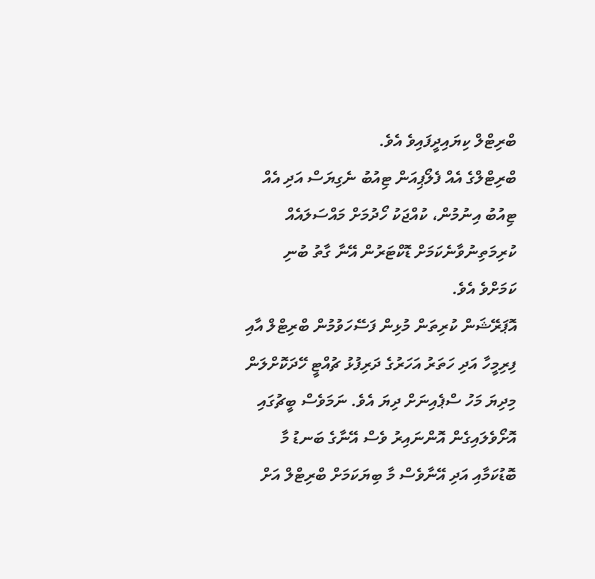ބްރިޓްލް ކިޔައިދީފައިވެ އެވެ.
ބްރިޓްލްގެ އެއް ފެލޯޕިއަން ޓިއުބު ނެގިޔަސް އަދި އެއް ޓިއުބު އިނުމުން، ކުއްޖަކު ހޯދުމަށް މައްސަލައެއް ކުރިމަތިނުވާނެކަމަށް ޑޮކްޓަރުން އޭނާ ގާތު ބުނި ކަމަށްވެ އެވެ.
އޮޕަރޭޝަން ކުރިތަން މުޅިން ފަސޭހަވުމުން ބްރިޓްލް އާއި ފިރިމީހާ އަދި ހަތަރު އަހަރުގެ ދަރިފުޅު ޗުއްޓީ ހޭދަކޮށްލަން މިދިޔަ މަހު ސްޕެއިނަށް ދިޔަ އެވެ. ނަމަވެސް ބީޗުގައި އޮށޯވެލައިގެން އޮންނައިރު ވެސް އޭނާގެ ބަނޑު މާ ބޮޑުކަމާއި އަދި އޭނާވެސް މާ ބިޔަކަމަށް ބްރިޓްލް އަށް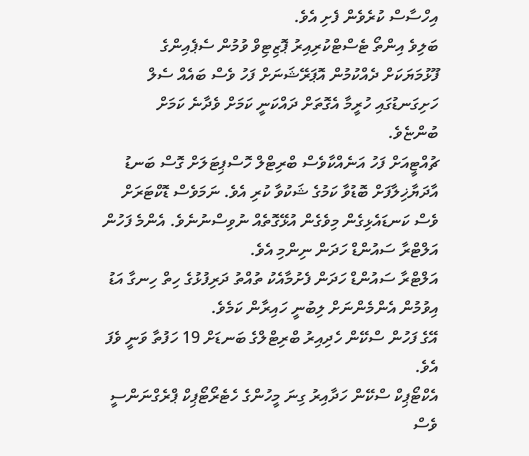އިހްސާސް ކުރެވެން ފެށި އެވެ.
ބަލިވެ އިންތޯ ޓެސްޓްކުރިއިރު ޕޮޒިޓިވް ވުމުން ސެޕެއިންގެ ފޫޅުމަޔަކަށް ދެއްކުމުން އޮޕަރޭޝަނަށް ފަހު ވެސް ބައެއް ސެލް ހަށިގަނޑުގައި ހުރީމާ އެގޮތަށް ދައްކަނީ ކަމަށް ވެދާނެ ކަމަށް ބުންޏެވެ.
ޗުއްޓީއަށް ފަހު އަނެއްކާވެސް ބްރިޓްލް ހޮސްޕިޓަލަށް ގޮސް ބަނޑު އާދަޔާޚިލާފަށް ބޮޑުވާ ކަމުގެ ޝަކުވާ ކުރި އެވެ. ނަމަވެސް ޑޮކްޓަރަށް ވެސް ކަނޑައެޅިގެން މިވެގެން އުޅޭގޮތެއް ނުވިސްނުނެވެ. އެންމެ ފަހުން އަލްޓްރާ ސައުންޑް ހަދަން ނިންމި އެވެ.
އަލްޓްރާ ސައުންޑް ހަދަން ފެށުމާއެކު ތުއްތު ދަރިފުޅުގެ ހިތް ހިނގާ އަޑު އިވުމުން އެންމެންނަށް ލިބުނީ ހައިރާން ކަމެވެ.
އޭގެ ފަހުން ސްކޭން ހެދިއިރު ބްރިޓްލްގެ ބަނޑަށް 19 ހަފުތާ ވަނީ ވެފަ އެވެ.
އެކްޓޯޕިކް ސްކޭން ހަދާއިރު ގިނަ މީހުންގެ ހެޓެރޯޓޯޕިކް ޕްރެގްނަންސީ ވެސް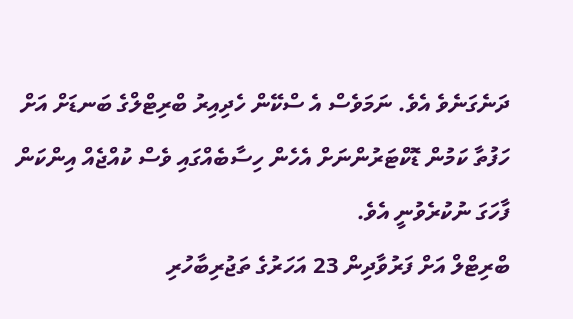ދަނެގަނެވެ އެވެ. ނަމަވެސް އެ ސްކޭން ހެދިއިރު ބްރިޓްލްގެ ބަނޑަށް އަށް ހަފުތާ ކަމުން ޑޮކްޓަރުންނަށް އެހެން ހިސާބެއްގައި ވެސް ކުއްޖެއް އިންކަން ފާހަގަ ނުކުރެވުނީ އެވެ.
ބްރިޓްލް އަށް ފަރުވާދިން 23 އަހަރުގެ ތަޖުރިބާހުރި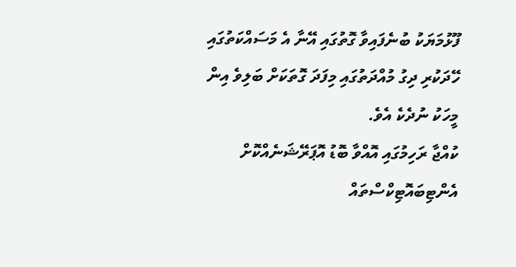ފޫޅުމަޔަކު ބުނެފައިވާ ގޮތުގައި އޭނާ އެ މަސައްކަތުގައި ހޭދަކުރި ދިގު މުއްދަތުގައި މިފަދަ ގޮތަކަށް ބަލިވެ އިން މީހަކު ނުދެކެ އެވެ.
ކުއްޖާ ރަހިމުގައި އޮއްވާ ބޮޑު އޮޕަރޭޝަނެއްކޮށް އެންޓިބައޮޓިކްސްތައް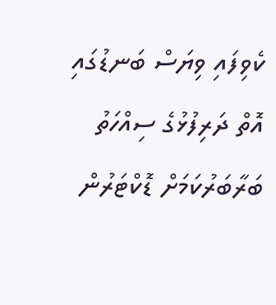ކެވިފައި ވިޔަސް ބަނޑުގައި އޮތް ދަރިފުޅުގެ ސިއްހަތު ބަރާބަރުކަމަށް ޑޮކްޓަރުން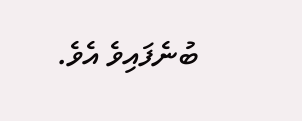ބުނެފައިވެ އެވެ.